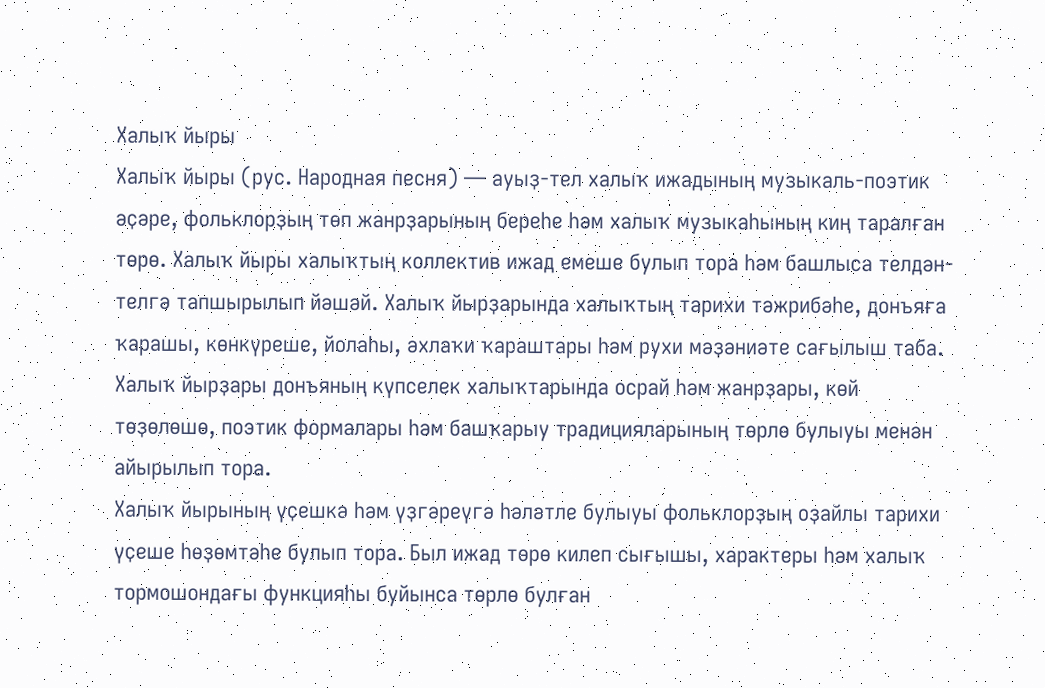Халыҡ йыры
Халыҡ йыры (рус. Народная песня) — ауыҙ-тел халыҡ ижадының музыкаль-поэтик әҫәре, фольклорҙың төп жанрҙарының береһе һәм халыҡ музыкаһының киң таралған төрө. Халыҡ йыры халыҡтың коллектив ижад емеше булып тора һәм башлыса телдән-телгә тапшырылып йәшәй. Халыҡ йырҙарында халыҡтың тарихи тәжрибәһе, донъяға ҡарашы, көнкүреше, йолаһы, әхлаҡи ҡараштары һәм рухи мәҙәниәте сағылыш таба. Халыҡ йырҙары донъяның күпселек халыҡтарында осрай һәм жанрҙары, көй төҙөлөшө, поэтик формалары һәм башҡарыу традицияларының төрлө булыуы менән айырылып тора.
Халыҡ йырының үҫешкә һәм үҙгәреүгә һәләтле булыуы фольклорҙың оҙайлы тарихи үҫеше һөҙөмтәһе булып тора. Был ижад төрө килеп сығышы, характеры һәм халыҡ тормошондағы функцияһы буйынса төрлө булған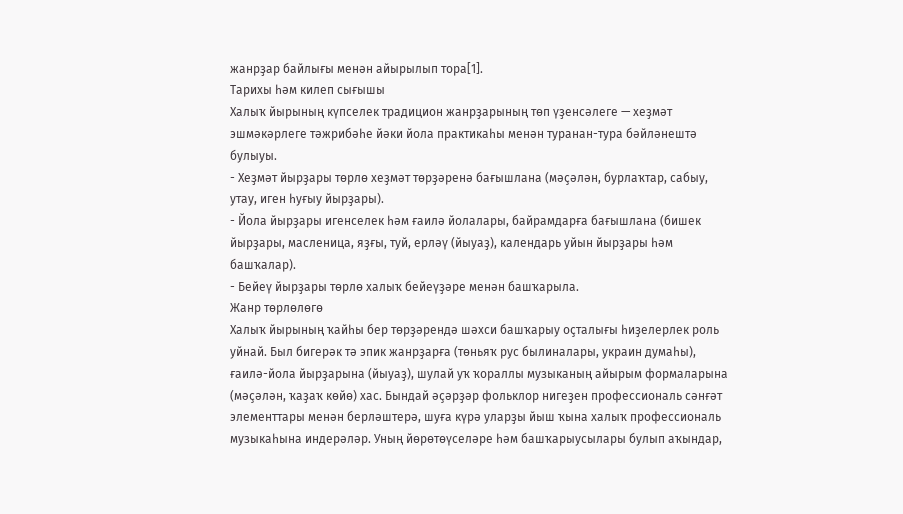жанрҙар байлығы менән айырылып тора[1].
Тарихы һәм килеп сығышы
Халыҡ йырының күпселек традицион жанрҙарының төп үҙенсәлеге — хеҙмәт эшмәкәрлеге тәжрибәһе йәки йола практикаһы менән туранан-тура бәйләнештә булыуы.
- Хеҙмәт йырҙары төрлө хеҙмәт төрҙәренә бағышлана (мәҫәлән, бурлаҡтар, сабыу, утау, иген һуғыу йырҙары).
- Йола йырҙары игенселек һәм ғаилә йолалары, байрамдарға бағышлана (бишек йырҙары, масленица, яҙғы, туй, ерләү (йыуаҙ), календарь уйын йырҙары һәм башҡалар).
- Бейеү йырҙары төрлө халыҡ бейеүҙәре менән башҡарыла.
Жанр төрлөлөгө
Халыҡ йырының ҡайһы бер төрҙәрендә шәхси башҡарыу оҫталығы һиҙелерлек роль уйнай. Был бигерәк тә эпик жанрҙарға (төньяҡ рус былиналары, украин думаһы), ғаилә-йола йырҙарына (йыуаҙ), шулай уҡ ҡораллы музыканың айырым формаларына (мәҫәлән, ҡаҙаҡ көйө) хас. Бындай әҫәрҙәр фольклор нигеҙен профессиональ сәнғәт элементтары менән берләштерә, шуға күрә уларҙы йыш ҡына халыҡ профессиональ музыкаһына индерәләр. Уның йөрөтөүселәре һәм башҡарыусылары булып аҡындар,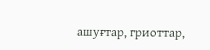ашуғтар, гриоттар,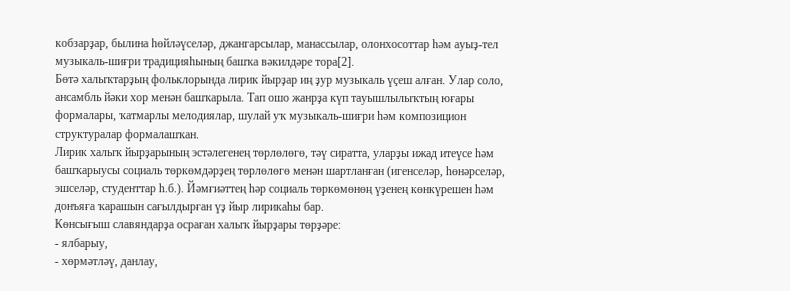кобзарҙар, былина һөйләүселәр, джангарсылар, манассылар, олонхосоттар һәм ауыҙ-тел музыкаль-шиғри традицияһының башҡа вәкилдәре тора[2].
Бөтә халыҡтарҙың фольклорында лирик йырҙар иң ҙур музыкаль үҫеш алған. Улар соло, ансамбль йәки хор менән башҡарыла. Тап ошо жанрҙа күп тауышлылыҡтың юғары формалары, ҡатмарлы мелодиялар, шулай уҡ музыкаль-шиғри һәм композицион структуралар формалашҡан.
Лирик халыҡ йырҙарының эстәлегенең төрлөлөгө, тәү сиратта, уларҙы ижад итеүсе һәм башҡарыусы социаль төркөмдәрҙең төрлөлөгө менән шартланған (игенселәр, һөнәрселәр, эшселәр, студенттар һ.б.). Йәмғиәттең һәр социаль төркөмөнөң үҙенең көнкүрешен һәм донъяға ҡарашын сағылдырған үҙ йыр лирикаһы бар.
Көнсығыш славяндарҙа осраған халыҡ йырҙары төрҙәре:
- ялбарыу,
- хөрмәтләү, данлау,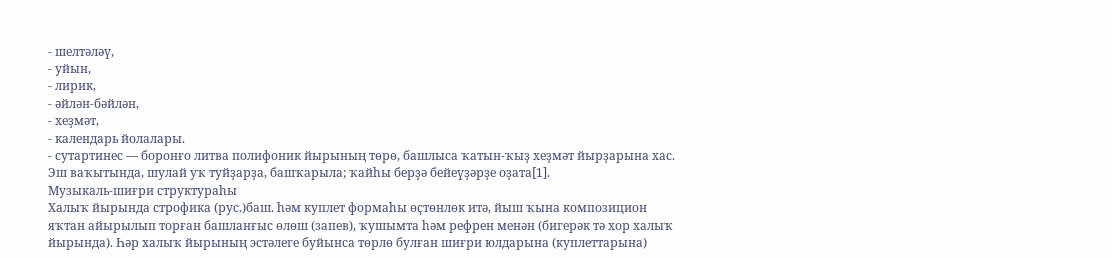- шелтәләү,
- уйын,
- лирик,
- әйлән-бәйлән,
- хеҙмәт,
- календарь йолалары.
- сутартинес — боронғо литва полифоник йырының төрө, башлыса ҡатын-ҡыҙ хеҙмәт йырҙарына хас. Эш ваҡытында, шулай уҡ туйҙарҙа, башҡарыла; ҡайһы берҙә бейеүҙәрҙе оҙата[1].
Музыкаль-шиғри структураһы
Халыҡ йырында строфика (рус.)баш. һәм куплет формаһы өҫтөнлөк итә, йыш ҡына композицион яҡтан айырылып торған башланғыс өлөш (запев), ҡушымта һәм рефрен менән (бигерәк тә хор халыҡ йырында). Һәр халыҡ йырының эстәлеге буйынса төрлө булған шиғри юлдарына (куплеттарына)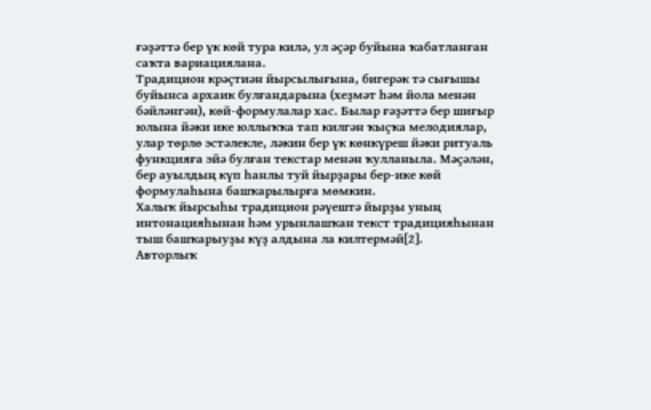ғәҙәттә бер үк көй тура килә, ул әҫәр буйына ҡабатланған саҡта вариациялана.
Традицион крәҫтиән йырсылығына, бигерәк тә сығышы буйынса архаик булғандарына (хеҙмәт һәм йола менән бәйләнгән), көй-формулалар хас. Былар ғәҙәттә бер шиғыр юлына йәки ике юллыҡҡа тап килгән ҡыҫҡа мелодиялар, улар төрлө эстәлекле, ләкин бер үк көнкүреш йәки ритуаль функцияға эйә булған текстар менән ҡулланыла. Мәҫәлән, бер ауылдың күп һанлы туй йырҙары бер-ике көй формулаһына башҡарылырға мөмкин.
Халыҡ йырсыһы традицион рәүештә йырҙы уның интонацияһынан һәм урынлашҡан текст традицияһынан тыш башҡарыуҙы күҙ алдына ла килтермәй[2].
Авторлыҡ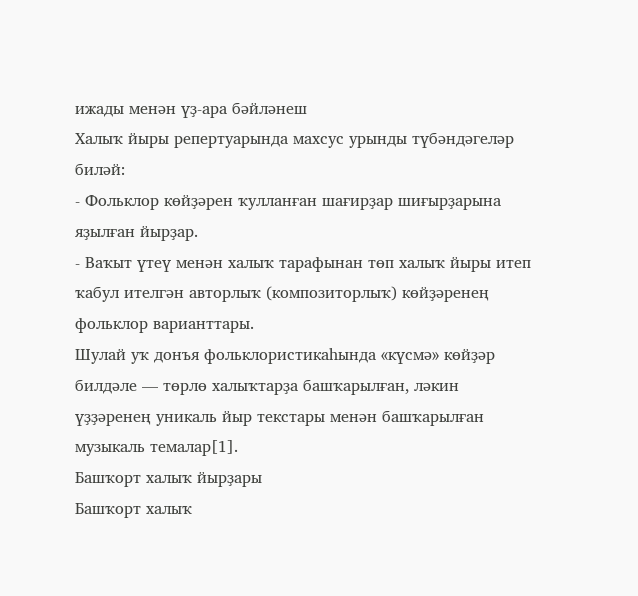ижады менән үҙ-ара бәйләнеш
Халыҡ йыры репертуарында махсус урынды түбәндәгеләр биләй:
- Фольклор көйҙәрен ҡулланған шағирҙар шиғырҙарына яҙылған йырҙар.
- Ваҡыт үтеү менән халыҡ тарафынан төп халыҡ йыры итеп ҡабул ителгән авторлыҡ (композиторлыҡ) көйҙәренең фольклор варианттары.
Шулай уҡ донъя фольклористикаһында «күсмә» көйҙәр билдәле — төрлө халыҡтарҙа башҡарылған, ләкин үҙҙәренең уникаль йыр текстары менән башҡарылған музыкаль темалар[1].
Башҡорт халыҡ йырҙары
Башҡорт халыҡ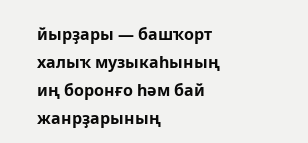йырҙары — башҡорт халыҡ музыкаһының иң боронғо һәм бай жанрҙарының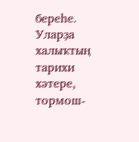береһе. Уларҙа халыҡтың тарихи хәтере, тормош-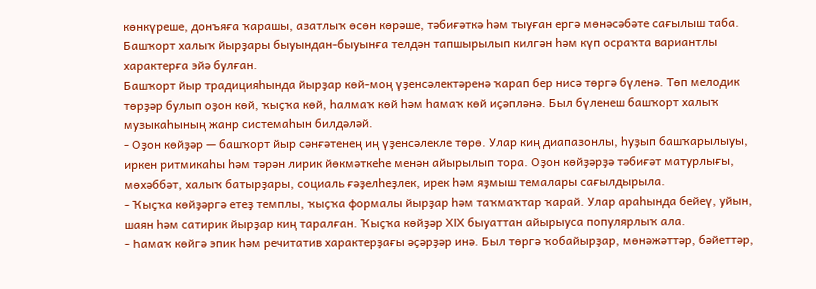көнкүреше, донъяға ҡарашы, азатлыҡ өсөн көрәше, тәбиғәткә һәм тыуған ергә мөнәсәбәте сағылыш таба. Башҡорт халыҡ йырҙары быуындан-быуынға телдән тапшырылып килгән һәм күп осраҡта вариантлы характерға эйә булған.
Башҡорт йыр традицияһында йырҙар көй-моң үҙенсәлектәренә ҡарап бер нисә төргә бүленә. Төп мелодик төрҙәр булып оҙон көй, ҡыҫҡа көй, һалмаҡ көй һәм һамаҡ көй иҫәпләнә. Был бүленеш башҡорт халыҡ музыкаһының жанр системаһын билдәләй.
- Оҙон көйҙәр — башҡорт йыр сәнғәтенең иң үҙенсәлекле төрө. Улар киң диапазонлы, һуҙып башҡарылыуы, иркен ритмикаһы һәм тәрән лирик йөкмәткеһе менән айырылып тора. Оҙон көйҙәрҙә тәбиғәт матурлығы, мөхәббәт, халыҡ батырҙары, социаль ғәҙелһеҙлек, ирек һәм яҙмыш темалары сағылдырыла.
- Ҡыҫҡа көйҙәргә етеҙ темплы, ҡыҫҡа формалы йырҙар һәм таҡмаҡтар ҡарай. Улар араһында бейеү, уйын, шаян һәм сатирик йырҙар киң таралған. Ҡыҫҡа көйҙәр XIX быуаттан айырыуса популярлыҡ ала.
- Һамаҡ көйгә эпик һәм речитатив характерҙағы әҫәрҙәр инә. Был төргә ҡобайырҙар, мөнәжәттәр, бәйеттәр,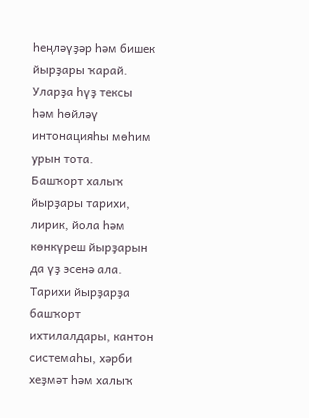һеңләүҙәр һәм бишек йырҙары ҡарай. Уларҙа һүҙ тексы һәм һөйләү интонацияһы мөһим урын тота.
Башҡорт халыҡ йырҙары тарихи, лирик, йола һәм көнкүреш йырҙарын да үҙ эсенә ала. Тарихи йырҙарҙа башҡорт ихтилалдары, кантон системаһы, хәрби хеҙмәт һәм халыҡ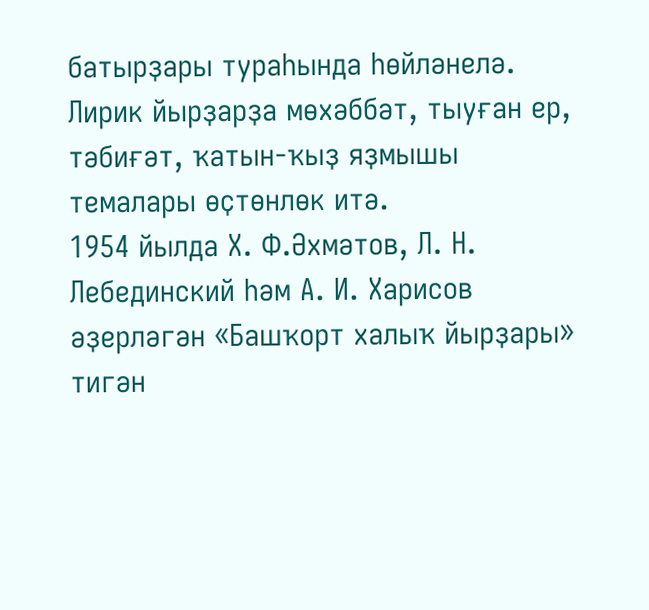батырҙары тураһында һөйләнелә. Лирик йырҙарҙа мөхәббәт, тыуған ер, тәбиғәт, ҡатын-ҡыҙ яҙмышы темалары өҫтөнлөк итә.
1954 йылда Х. Ф.Әхмәтов, Л. Н. Лебединский һәм А. И. Харисов әҙерләгән «Башҡорт халыҡ йырҙары» тигән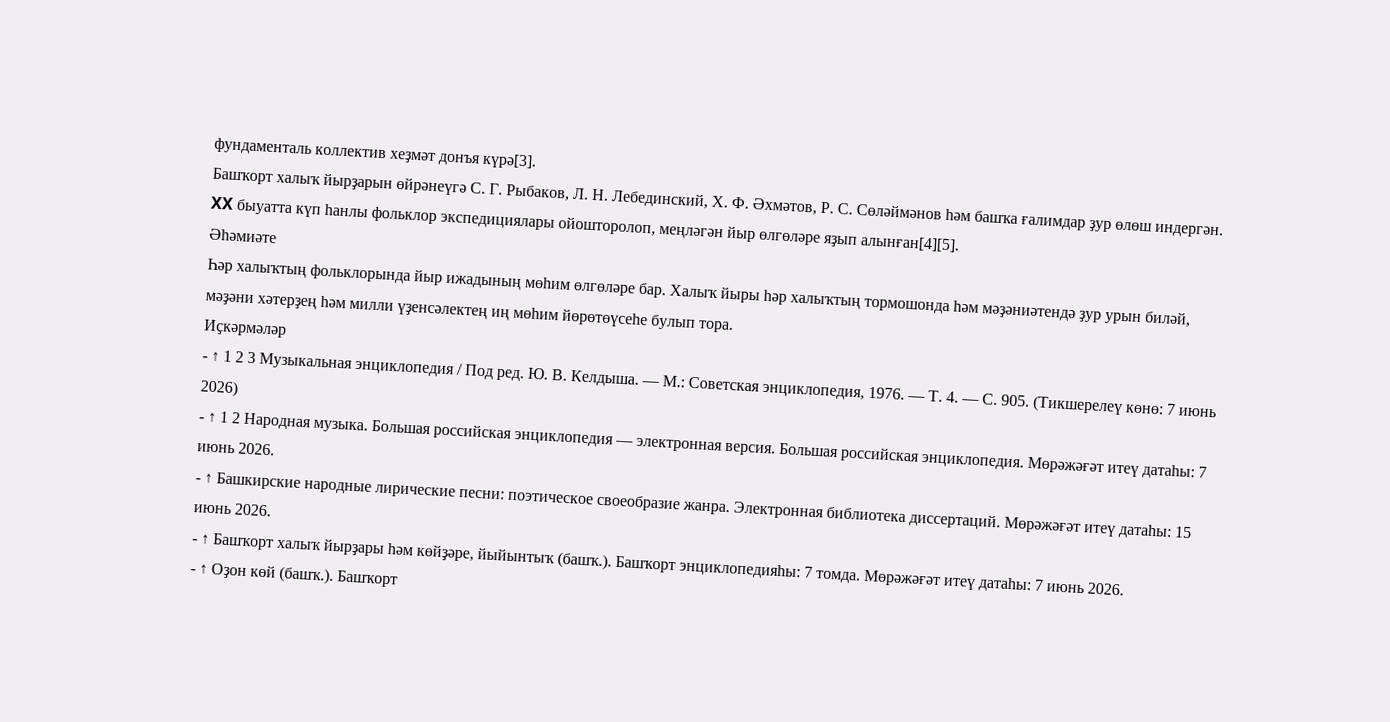фундаменталь коллектив хеҙмәт донъя күрә[3].
Башҡорт халыҡ йырҙарын өйрәнеүгә С. Г. Рыбаков, Л. Н. Лебединский, Х. Ф. Әхмәтов, Р. С. Сөләймәнов һәм башҡа ғалимдар ҙур өлөш индергән. XX быуатта күп һанлы фольклор экспедициялары ойошторолоп, меңләгән йыр өлгөләре яҙып алынған[4][5].
Әһәмиәте
Һәр халыҡтың фольклорында йыр ижадының мөһим өлгөләре бар. Халыҡ йыры һәр халыҡтың тормошонда һәм мәҙәниәтендә ҙур урын биләй, мәҙәни хәтерҙең һәм милли үҙенсәлектең иң мөһим йөрөтөүсеһе булып тора.
Иҫкәрмәләр
- ↑ 1 2 3 Музыкальная энциклопедия / Под ред. Ю. В. Келдыша. — М.: Советская энциклопедия, 1976. — Т. 4. — С. 905. (Тикшерелеү көнө: 7 июнь 2026)
- ↑ 1 2 Народная музыка. Большая российская энциклопедия — электронная версия. Большая российская энциклопедия. Мөрәжәғәт итеү датаһы: 7 июнь 2026.
- ↑ Башкирские народные лирические песни: поэтическое своеобразие жанра. Электронная библиотека диссертаций. Мөрәжәғәт итеү датаһы: 15 июнь 2026.
- ↑ Башҡорт халыҡ йырҙары һәм көйҙәре, йыйынтыҡ (башҡ.). Башҡорт энциклопедияһы: 7 томда. Мөрәжәғәт итеү датаһы: 7 июнь 2026.
- ↑ Оҙон көй (башҡ.). Башҡорт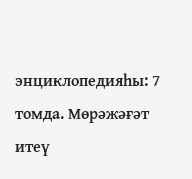энциклопедияһы: 7 томда. Мөрәжәғәт итеү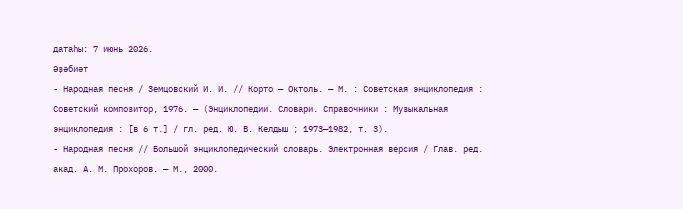датаһы: 7 июнь 2026.
Әҙәбиәт
- Народная песня / Земцовский И. И. // Корто — Октоль. — М. : Советская энциклопедия : Советский композитор, 1976. — (Энциклопедии. Словари. Справочники : Музыкальная энциклопедия : [в 6 т.] / гл. ред. Ю. В. Келдыш ; 1973—1982, т. 3).
- Народная песня // Большой энциклопедический словарь. Электронная версия / Глав. ред. акад. А. М. Прохоров. — М., 2000.